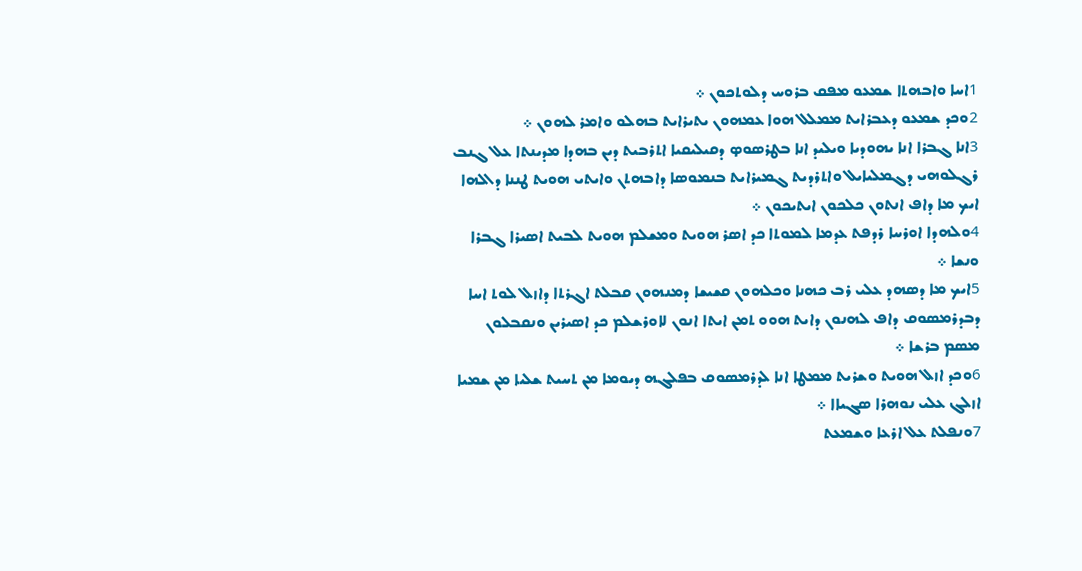1ܐܚܐ ܘܐܒܗܬܐ ܫܡܥܘ ܡܦܩ ܒܪܘܚ ܕܠܘܬܟܘܢ ܀
2ܘܟܕ ܫܡܥܘ ܕܥܒܪܐܝܬ ܡܡܠܠ ܗܘܐ ܥܡܗܘܢ ܝܬܝܪܐܝܬ ܒܗܠܘ ܘܐܡܪ ܠܗܘܢ ܀
3ܐܢܐ ܓܒܪܐ ܐܢܐ ܝܗܘܕܝܐ ܘܝܠܝܕ ܐܢܐ ܒܛܪܤܘܤ ܕܩܝܠܝܩܝܐ ܐܬܪܒܝܬ ܕܝܢ ܒܗܕܐ ܡܕܝܢܬܐ ܥܠ ܓܢܒ ܪܓܠܘܗܝ ܕܓܡܠܝܐܝܠ ܘܐܬܪܕܝܬ ܓܡܝܪܐܝܬ ܒܢܡܘܤܐ ܕܐܒܗܬܢ ܘܐܝܬܝ ܗܘܝܬ ܛܢܢܐ ܕܐܠܗܐ ܐܝܟ ܡܐ ܕܐܦ ܐܢܬܘܢ ܟܠܟܘܢ ܐܝܬܝܟܘܢ ܀
4ܘܠܗܕܐ ܐܘܪܚܐ ܪܕܦܬ ܥܕܡܐ ܠܡܘܬܐ ܟܕ ܐܤܪ ܗܘܝܬ ܘܡܫܠܡ ܗܘܝܬ ܠܒܝܬ ܐܤܝܪܐ ܓܒܪܐ ܘܢܫܐ ܀
5ܐܝܟ ܡܐ ܕܤܗܕ ܥܠܝ ܪܒ ܟܗܢܐ ܘܟܠܗܘܢ ܩܫܝܫܐ ܕܡܢܗܘܢ ܩܒܠܬ ܐܓܪܬܐ ܕܐܙܠ ܠܘܬ ܐܚܐ ܕܒܕܪܡܤܘܩ ܕܐܦ ܠܗܢܘܢ ܕܐܝܬ ܗܘܘ ܬܡܢ ܐܝܬܐ ܐܢܘܢ ܠܐܘܪܫܠܡ ܟܕ ܐܤܝܪܝܢ ܘܢܩܒܠܘܢ ܡܤܡ ܒܪܫܐ ܀
6ܘܟܕ ܐܙܠ ܗܘܝܬ ܘܫܪܝܬ ܡܡܛܐ ܐܢܐ ܠܕܪܡܤܘܩ ܒܦܠܓܗ ܕܝܘܡܐ ܡܢ ܬܚܝܬ ܫܠܝܐ ܡܢ ܫܡܝܐ ܐܙܠܓ ܥܠܝ ܢܘܗܪܐ ܤܓܝܐܐ ܀
7ܘܢܦܠܬ ܥܠ ܐܪܥܐ ܘܫܡܥܬ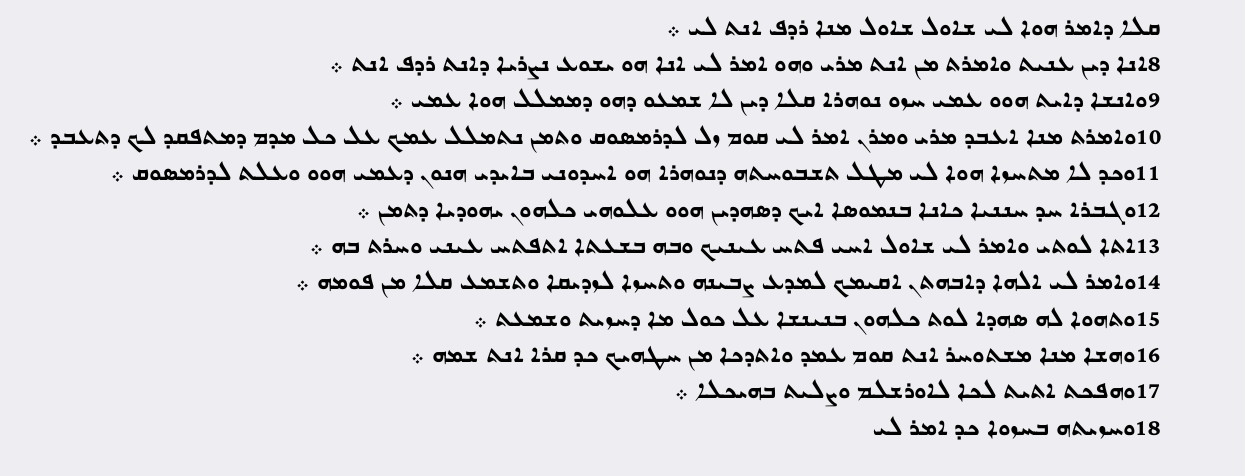ܩܠܐ ܕܐܡܪ ܗܘܐ ܠܝ ܫܐܘܠ ܫܐܘܠ ܡܢܐ ܪܕܦ ܐܢܬ ܠܝ ܀
8ܐܢܐ ܕܝܢ ܥܢܝܬ ܘܐܡܪܬ ܡܢ ܐܢܬ ܡܪܝ ܘܗܘ ܐܡܪ ܠܝ ܐܢܐ ܗܘ ܝܫܘܥ ܢܨܪܝܐ ܕܐܢܬ ܪܕܦ ܐܢܬ ܀
9ܘܐܢܫܐ ܕܐܝܬ ܗܘܘ ܥܡܝ ܚܙܘ ܢܘܗܪܐ ܩܠܐ ܕܝܢ ܠܐ ܫܡܥܘ ܕܗܘ ܕܡܡܠܠ ܗܘܐ ܥܡܝ ܀
10ܘܐܡܪܬ ܡܢܐ ܐܥܒܕ ܡܪܝ ܘܡܪܢ ܐܡܪ ܠܝ ܩܘܡ ܙܠ ܠܕܪܡܤܘܩ ܘܬܡܢ ܢܬܡܠܠ ܥܡܟ ܥܠ ܟܠ ܡܕܡ ܕܡܬܦܩܕ ܠܟ ܕܬܥܒܕ ܀
11ܘܟܕ ܠܐ ܡܬܚܙܐ ܗܘܐ ܠܝ ܡܛܠ ܬܫܒܘܚܬܗ ܕܢܘܗܪܐ ܗܘ ܐܚܕܘܢܝ ܒܐܝܕܝ ܗܢܘܢ ܕܥܡܝ ܗܘܘ ܘܥܠܬ ܠܕܪܡܤܘܩ ܀
12ܘܓܒܪܐ ܚܕ ܚܢܢܝܐ ܟܐܢܐ ܒܢܡܘܤܐ ܐܝܟ ܕܤܗܕܝܢ ܗܘܘ ܥܠܘܗܝ ܟܠܗܘܢ ܝܗܘܕܝܐ ܕܬܡܢ ܀
13ܐܬܐ ܠܘܬܝ ܘܐܡܪ ܠܝ ܫܐܘܠ ܐܚܝ ܦܬܚ ܥܝܢܝܟ ܘܒܗ ܒܫܥܬܐ ܐܬܦܬܚ ܥܝܢܝ ܘܚܪܬ ܒܗ ܀
14ܘܐܡܪ ܠܝ ܐܠܗܐ ܕܐܒܗܬܢ ܐܩܝܡܟ ܠܡܕܥ ܨܒܝܢܗ ܘܬܚܙܐ ܠܙܕܝܩܐ ܘܬܫܡܥ ܩܠܐ ܡܢ ܦܘܡܗ ܀
15ܘܬܗܘܐ ܠܗ ܤܗܕܐ ܠܘܬ ܟܠܗܘܢ ܒܢܝܢܫܐ ܥܠ ܟܘܠ ܡܐ ܕܚܙܝܬ ܘܫܡܥܬ ܀
16ܘܗܫܐ ܡܢܐ ܡܫܬܘܚܪ ܐܢܬ ܩܘܡ ܥܡܕ ܘܐܬܕܟܐ ܡܢ ܚܛܗܝܟ ܟܕ ܩܪܐ ܐܢܬ ܫܡܗ ܀
17ܘܗܦܟܬ ܐܬܝܬ ܠܟܐ ܠܐܘܪܫܠܡ ܘܨܠܝܬ ܒܗܝܟܠܐ ܀
18ܘܚܙܝܬܗ ܒܚܙܘܐ ܟܕ ܐܡܪ ܠܝ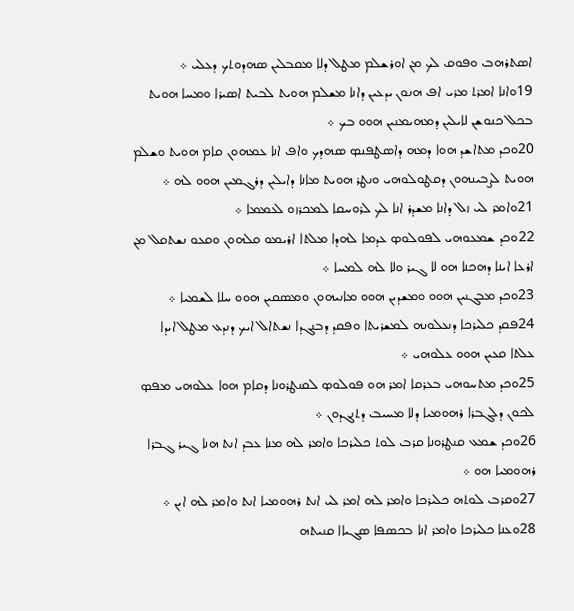ܐܤܬܪܗܒ ܘܦܘܩ ܠܟ ܡܢ ܐܘܪܫܠܡ ܡܛܠ ܕܠܐ ܡܩܒܠܝܢ ܤܗܕܘܬܟ ܕܥܠܝ ܀
19ܘܐܢܐ ܐܡܪܬ ܡܪܝ ܐܦ ܗܢܘܢ ܝܕܥܝܢ ܕܐܢܐ ܡܫܠܡ ܗܘܝܬ ܠܒܝܬ ܐܤܝܪܐ ܘܡܚܐ ܗܘܝܬ ܒܟܠ ܟܢܘܫܢ ܠܐܝܠܝܢ ܕܡܗܝܡܢܝܢ ܗܘܘ ܒܟ ܀
20ܘܟܕ ܡܬܐܫܕ ܗܘܐ ܕܡܗ ܕܐܤܛܦܢܤ ܤܗܕܟ ܘܐܦ ܐܢܐ ܥܡܗܘܢ ܩܐܡ ܗܘܝܬ ܘܫܠܡ ܗܘܝܬ ܠܨܒܝܢܗܘܢ ܕܩܛܘܠܘܗܝ ܘܢܛܪ ܗܘܝܬ ܡܐܢܐ ܕܐܝܠܝܢ ܕܪܓܡܝܢ ܗܘܘ ܠܗ ܀
21ܘܐܡܪ ܠܝ ܙܠ ܕܐܢܐ ܡܫܕܪ ܐܢܐ ܠܟ ܠܪܘܚܩܐ ܠܡܟܪܙܘ ܠܥܡܡܐ ܀
22ܘܟܕ ܫܡܥܘܗܝ ܠܦܘܠܘܤ ܥܕܡܐ ܠܗܕܐ ܡܠܬܐ ܐܪܝܡܘ ܩܠܗܘܢ ܘܩܥܘ ܢܫܬܩܠ ܡܢ ܐܪܥܐ ܐܝܢܐ ܕܗܟܢܐ ܗܘ ܠܐ ܓܝܪ ܘܠܐ ܠܗ ܠܡܚܐ ܀
23ܘܟܕ ܡܒܓܢܝܢ ܗܘܘ ܘܡܫܕܝܢ ܗܘܘ ܡܐܢܝܗܘܢ ܘܡܤܩܝܢ ܗܘܘ ܚܠܐ ܠܫܡܝܐ ܀
24ܦܩܕ ܟܠܝܪܟܐ ܕܢܥܠܘܢܗ ܠܡܫܪܝܬܐ ܘܦܩܕ ܕܒܢܓܕܐ ܢܫܬܐܠ ܐܝܟ ܕܢܕܥ ܡܛܠ ܐܝܕܐ ܥܠܬܐ ܩܥܝܢ ܗܘܘ ܥܠܘܗܝ ܀
25ܘܟܕ ܡܬܚܘܗܝ ܒܥܪܩܐ ܐܡܪ ܗܘ ܦܘܠܘܤ ܠܩܢܛܪܘܢܐ ܕܩܐܡ ܗܘܐ ܥܠܘܗܝ ܡܦܤ ܠܟܘܢ ܕܠܓܒܪܐ ܪܗܘܡܝܐ ܕܠܐ ܡܚܝܒ ܕܬܢܓܕܘܢ ܀
26ܘܟܕ ܫܡܥ ܩܢܛܪܘܢܐ ܩܪܒ ܠܘܬ ܟܠܝܪܟܐ ܘܐܡܪ ܠܗ ܡܢܐ ܥܒܕ ܐܢܬ ܗܢܐ ܓܝܪ ܓܒܪܐ ܪܗܘܡܝܐ ܗܘ ܀
27ܘܩܪܒ ܠܘܬܗ ܟܠܝܪܟܐ ܘܐܡܪ ܠܗ ܐܡܪ ܠܝ ܐܢܬ ܪܗܘܡܝܐ ܐܢܬ ܘܐܡܪ ܠܗ ܐܝܢ ܀
28ܘܥܢܐ ܟܠܝܪܟܐ ܘܐܡܪ ܐܢܐ ܒܟܤܦܐ ܤܓܝܐܐ ܩܢܝܬܗ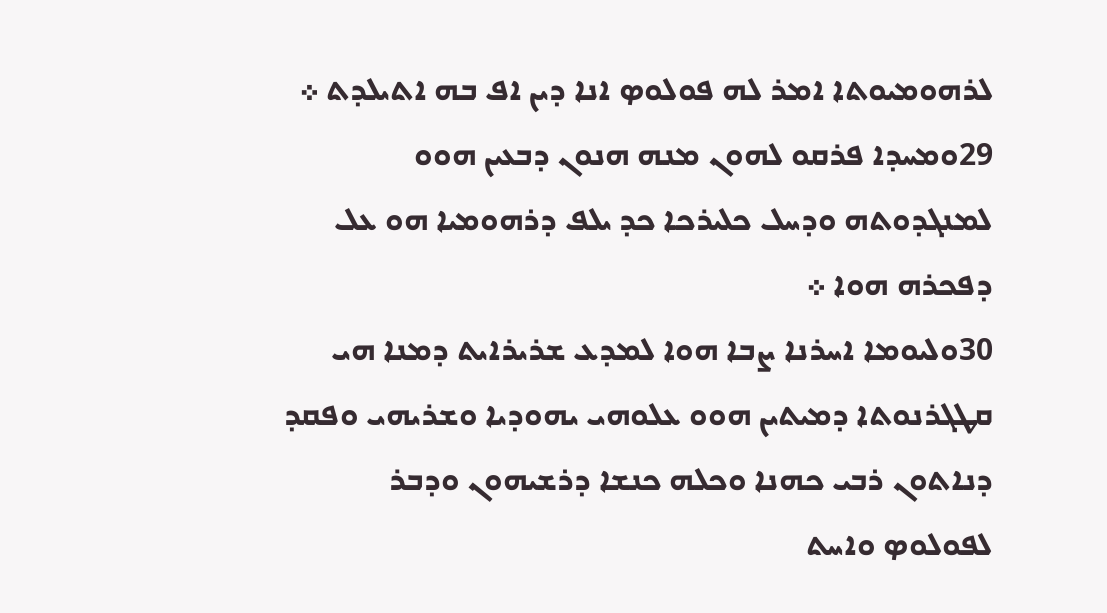ܠܪܗܘܡܝܘܬܐ ܐܡܪ ܠܗ ܦܘܠܘܤ ܐܢܐ ܕܝܢ ܐܦ ܒܗ ܐܬܝܠܕܬ ܀
29ܘܡܚܕܐ ܦܪܩܘ ܠܗܘܢ ܡܢܗ ܗܢܘܢ ܕܒܥܝܢ ܗܘܘ ܠܡܢܓܕܘܬܗ ܘܕܚܠ ܟܠܝܪܟܐ ܟܕ ܝܠܦ ܕܪܗܘܡܝܐ ܗܘ ܥܠ ܕܦܟܪܗ ܗܘܐ ܀
30ܘܠܝܘܡܐ ܐܚܪܢܐ ܨܒܐ ܗܘܐ ܠܡܕܥ ܫܪܝܪܐܝܬ ܕܡܢܐ ܗܝ ܩܛܓܪܢܘܬܐ ܕܡܝܬܝܢ ܗܘܘ ܥܠܘܗܝ ܝܗܘܕܝܐ ܘܫܪܝܗܝ ܘܦܩܕ ܕܢܐܬܘܢ ܪܒܝ ܟܗܢܐ ܘܟܠܗ ܟܢܫܐ ܕܪܫܝܗܘܢ ܘܕܒܪ ܠܦܘܠܘܤ ܘܐܚܬ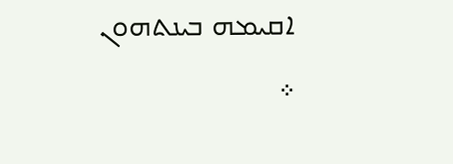ܐܩܝܡܗ ܒܝܢܬܗܘܢ ܀